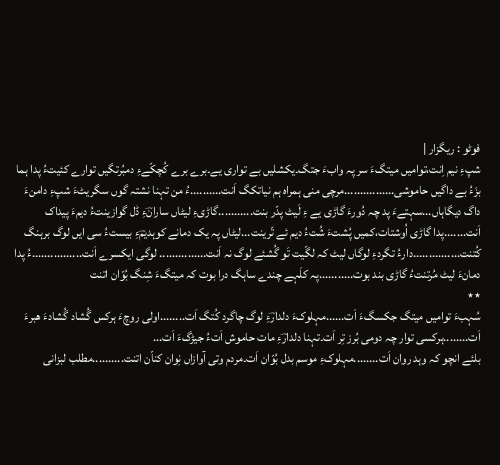فوٹو : ریگزار |
شپءِ نیم اِنت،توامیں میتگءَ سر پہ وابءَ جتگ۔یکشلیں بے تواری یے۔برے برے کُچکّےءِ دمبُرتگیں توارے کئیتءُ پدا ہما بزَءُ بے داگیں حاموشی................مرچی منی ہمراہ ہم نیاتکگ اَنت..........ءُ من تہنا نشتہ گوں سگریٹءَ شپءِ دامنءَ داگ دیگاہاں...سہتےءَ پد چہ دُورءَ گاڑی یے ءِ لَیٹ پدّر بنت...........گاڑیءِ لیٹاں سارانؔءِ ڈل گوازینتءُ دیمءَ پیداک اَنت.......پدا گاڑی اُوشتات،کمیں پُشتءَ شُتءُ دیم ئے تّرینت...لیٹاں پہ یک دمانے کوہدیمؔءِ بیستءُ سی ایں لوگ برہنگ کُتنت...............دارءُ تگردءِ لوگاں لیٹ کہ لگّیت تَو گُشئے لوگ نہ اَنت............... لوگی ایکسرے اَنت................ءُ پدا دمانءَ لیٹ مُرتنتءُ گاڑی بند بوت...........پہ کلَہے چندے ساہگ درا بوت کہ میتگءَ شِنگ بُوّان اتنت
٭٭
سُہبءَ توامیں میتگ جکسگءَ اَت......مہلوکءَ دلدارؔءِ لوگ چاگرد کُتگ اَت........اولی روچءَ ہرکس گُشاد گُشادءَ ھبرءَ اَت........ہرکسی توار چہ دومی بُرز تِر اَت۔تہنا دلدارؔءِ مات حاموش اَتءُ جیڑگءَ اَت...
بلئے انچو کہ وہد روان اَت........مہلوکءِ موسم بدل بُوّان اَت۔مردم وتی آوازاں نِوان کناّن اتنت..........مطلب لبزانی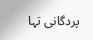پردگانی تہا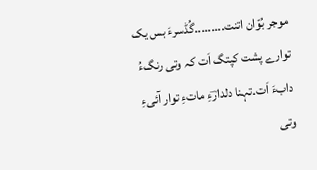موجر بُوّان اتنت.........گُڈسرءَ بس یک توارے پشت کپتگ اَت کہ وتی رنگءُ دابءَ اَت۔تہنا دلدارؔءِ ماتءِ توار آئیءِ وتی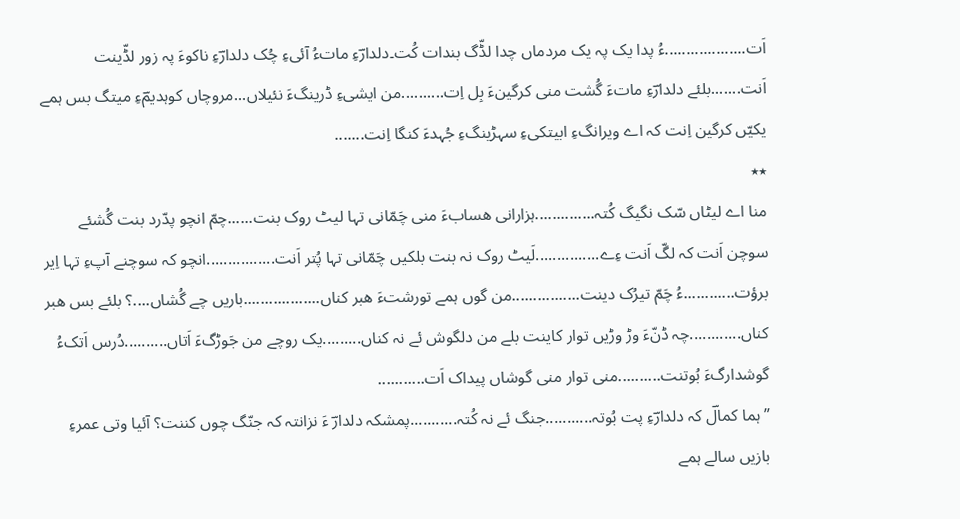اَت...................ءُ پدا یک پہ یک مردماں چدا لڈّگ بندات کُت۔دلدارؔءِ ماتءُ آئیءِ چُک دلدارؔءِ ناکوءَ پہ زور لڈّینت اَنت.......بلئے دلدارؔءِ ماتءَ گُشت منی کرگینءَ بِل اِت..........من ایشیءِ ڈرینگءَ نئیلاں...مروچاں کوہدیمؔءِ میتگ بس ہمے یکیّں کرگین اِنت کہ اے ویرانگءِ ابیتکیءِ سہڑینگءِ جُہدءَ کنگا اِنت.......
٭٭
منا اے لیٹاں سّک نگیگ کُتہ..............ہزارانی ھسابءَ منی چَمّانی تہا لیٹ روک بنت......چمّ انچو پدّرد بنت گُشئے سوچن اَنت کہ لگّ اَنت ءِے...............لَیٹ روک نہ بنت بلکیں چَمّانی تہا پُتر اَنت................انچو کہ سوچنے آپءِ تہا اِیر برؤت............ءُ چَمّ تیرُک دینت................من گوں ہمے تورشتءَ ھبر کناں..................باریں چے گُشاں....؟ بلئے بس ھبر کناں............چہ ڈنّءَ وڑ وڑیں توار کاینت بلے من دلگوش ئے نہ کناں.........یک روچے من جَوڑگءَ اَتاں..........دُرس اَتکءُ گوشدارگءَ بُوتنت..........منی توار منی گوشاں پیداک اَت...........
”ہما کمالؔ کہ دلدارؔءِ پت بُوتہ...........جنگ ئے نہ کُتہ...........پمشکہ دلدارؔ ءَ نزانتہ کہ جنّگ چوں کننت؟ آئیا وتی عمرءِ بازیں سالے ہمے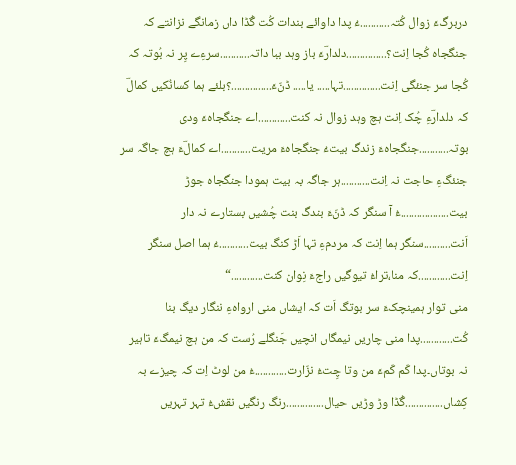دربرگءَ زوال کُتہ...........ءُ پدا داوائے بندات کُت گُڈا داں زمانگے نزانتے کہ جنگجاہ کُجا اِنت؟...............دلدارؔءَ باز وہد ببا داتہ...........سرءِے پِر نہ بُوتہ کہ کُجا سر جنئگی اِنت..............تہا..... یا..... ڈنّءَ...............؟بلئے ہما کسانُکیں کمالؔ کہ دلدارؔءِ چُک اِنت ہچ وہد زوال نہ کنت............اے جنگجاہءَ ودی بوتہ...........جنگجاہءَ زندگ بیتءُ جنگجاہءَ مریت...........اے کمالؔءَ ہچ جاگہ سر جنئگءِ حاجت نہ اِنت...........ہر جاگہ بہ بیت ہمودا جنگجاہ جوڑ بیت..................ءُ آ سنگر کہ ڈنّءَ بندگ بنت چُشیں بستارے نہ دار اَنت..........سنگر ہما اِنت کہ مردمءِ تہا اَڑ کنگ بیت...........ءُ ہما اصل سنگر اِنت............کہ منا،تراءُ تیوگیں راجءَ نِوان کنت............“
منی توار ہمینچکءَ سر بوتگ اَت کہ ایشاں منی ارواہءِ ننگار دیگ بنا کُت............پدا منی چاریں نیمگاں انچیں جَنگلے رُست کہ من ہچ نیمگءَ تاہیر نہ بوتاں۔پدا کّم کّمءَ من وتا چِتءُ نزّارت............ءُ من لوٹ اِت کہ چیزے بہ کِشاں..............گُڈا وڑ وڑیں حیال..............رنگ رنگیں نقشءُ تہر تہریں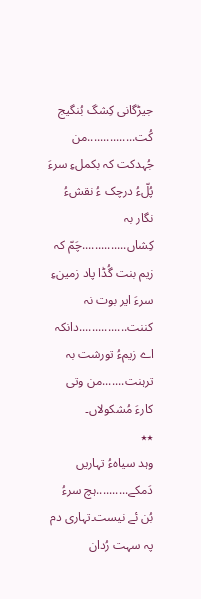جیڑگانی کِشگ بُنگیج کُت...............من جُہدکت کہ بکملءِ سرءَ پُلّءُ درچک ءُ نقشءُ نگار بہ کِشاں..............چَمّ کہ زیم بنت گُڈا پاد زمینءِ سرءَ ایر بوت نہ کننت...............دانکہ اے زیمءُ تورشت بہ ترہنت.......من وتی کارءَ مُشکولاں۔
٭٭
وہد سیاہءُ تہاریں دَمکے..........ہچ سرءُ بُن ئے نیست۔تہاری دم پہ سہت رُدان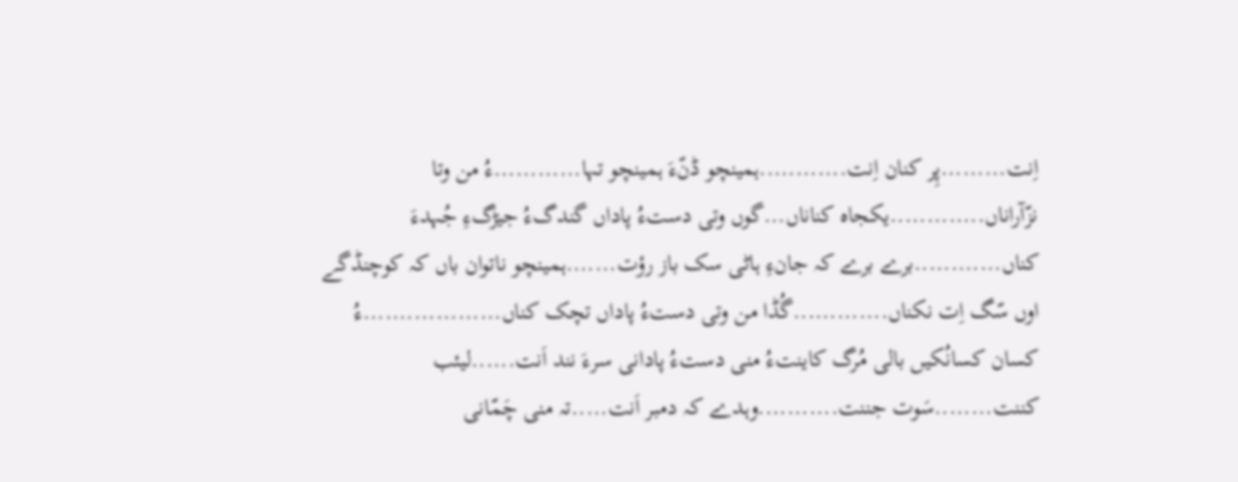اِنت.........پِر کنان اِنت............ہمینچو ڈنّءَ ہمینچو تہا............ءُ من وتا نزّآراناں.............یکجاہ کناناں...گوں وتی دستءُ پاداں گندگءُ جیڑگءِ جُہدءَ کناں............برے برے کہ جانءِ ہاٹی سک باز رؤت.......ہمینچو ناتوان باں کہ کوچنڈگے اوں سّگ اِت نکناں.............گُڈا من وتی دستءُ پاداں تچک کناں...................ءُ کسان کسانُکیں بالی مُرگ کاینتءُ منی دستءُ پادانی سرءَ نند اَنت......لیئب کننت........سَوت جننت...........وہدے کہ دمبر اَنت.....تہ منی چَمّانی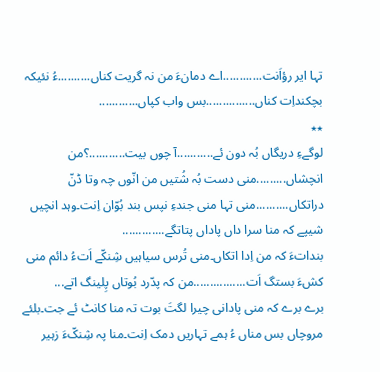تہا ایر رؤاَنت............اے دمانءَ من نہ گریت کناں..........ءُ نئیکہ بچکنداِت کناں...............بس واب کپاں............
٭٭
لوگےءِ دریگاں بُہ دون ئے...........آ چوں بیت...........؟من انچشاں.........منی دست بُہ شُتیں من انّوں چہ وتا ڈنّ دراتکاں..........منی تہا منی جندءِ نپس بند بُوّان اِنت۔وہد انچیں شیپے کہ منا سرا داں پاداں پتاتگے.............
بنداتءَ کہ من اِدا اتکاں۔منی تُرس سیاہیں شِنکّے اَتءُ دائم منی کشءَ بستگ اَت................من کہ پدّرد بُوتاں پِلینگ اتے...
برے برے کہ منی پادانی چیرا لگتَ بوت تہ منا کانٹ ئے جت۔بلئے مروچاں بس مناں ءُ ہمے تہاریں دمک اِنت۔منا پہ شِنکّءَ زہیر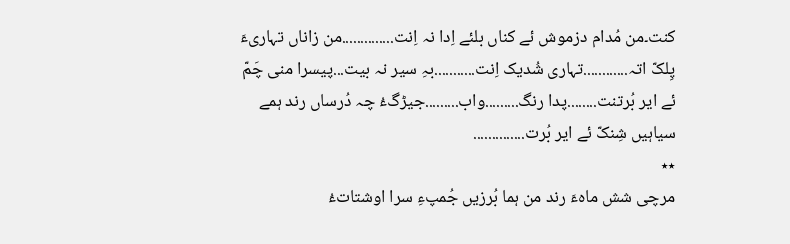کنت۔من مُدام دزموش ئے کناں بلئے اِدا نہ اِنت..............من زاناں تہاریءَ پِلکّ اتہ............تہاری شُدیک اِنت...........بہِ سیر نہ بیت...پیسرا منی چَمّ ئے ایر بُرتنت........پدا رنگ.........واب.........جیڑگءُ چہ دُرساں رند ہمے سیاہیں شِنکّ ئے ایر بُرت..............
٭٭
مرچی شش ماہءَ رند من ہما بُرزیں جُمپءِ سرا اوشتاتءُ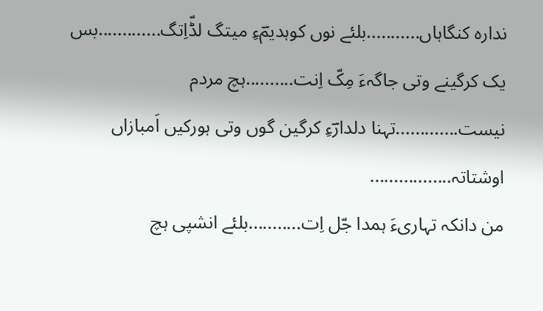ندارہ کنگاہاں...........بلئے نوں کوہدیمؔءِ میتگ لڈّاِتگ.............بس یک کرگینے وتی جاگہءَ مِکّ اِنت..........ہچ مردم نیست.............تہنا دلدارؔءِ کرگین گوں وتی ہورکیں اَمبازاں اوشتاتہ.................
من دانکہ تہاریءَ ہمدا جّل اِت...........بلئے انشپی ہچ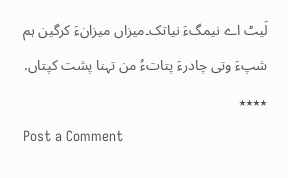لَیٹ اے نیمگءَ نیاتک۔میزاں میزانءَ کرگین ہم شپءَ وتی چادرءَ پتاتءُ من تہنا پشت کپتاں.
٭٭٭٭
Post a Comment